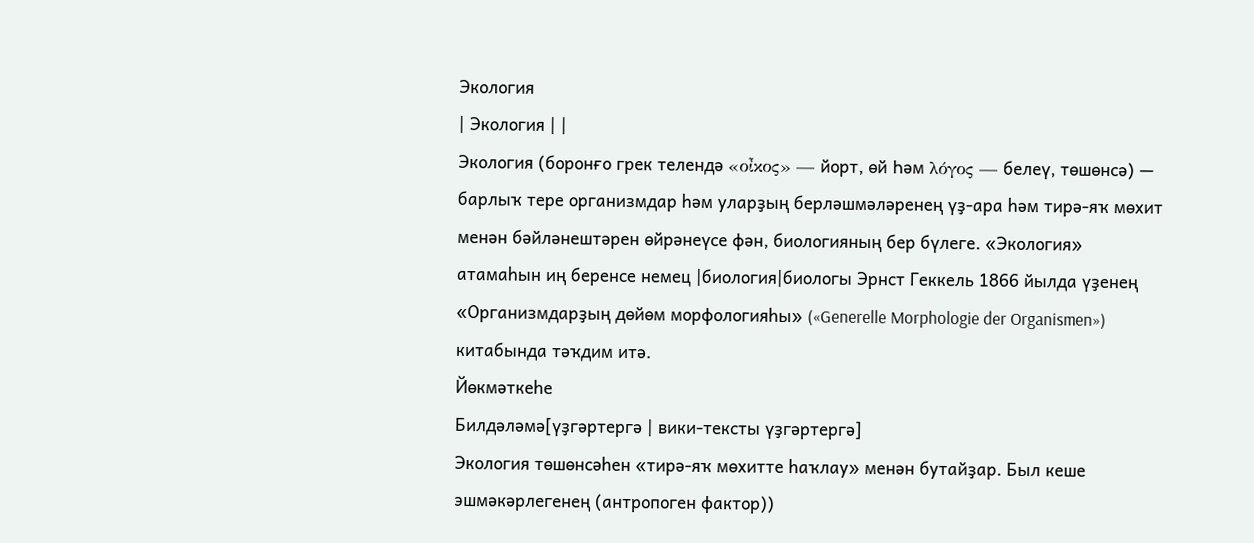Экология
| Экология | |
Экология (боронғо грек телендә «οἶκος» — йорт, өй Һәм λόγος — белеү, төшөнсә) — барлыҡ тере организмдар һәм уларҙың берләшмәләренең үҙ-ара һәм тирә-яҡ мөхит менән бәйләнештәрен өйрәнеүсе фән, биологияның бер бүлеге. «Экология» атамаһын иң беренсе немец |биология|биологы Эрнст Геккель 1866 йылда үҙенең «Организмдарҙың дөйөм морфологияһы» («Generelle Morphologie der Organismen») китабында тәҡдим итә.
Йөкмәткеһе
Билдәләмә[үҙгәртергә | вики-тексты үҙгәртергә]
Экология төшөнсәһен «тирә-яҡ мөхитте һаҡлау» менән бутайҙар. Был кеше эшмәкәрлегенең (антропоген фактор))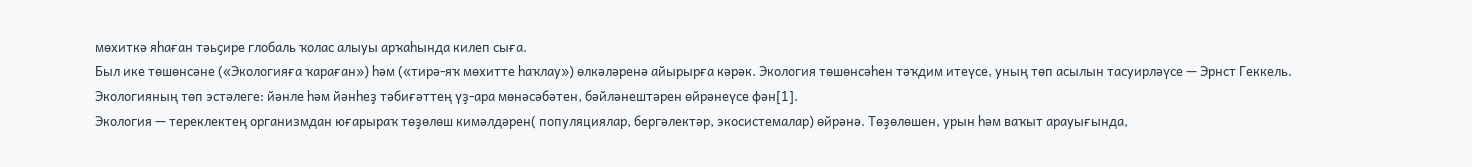мөхиткә яһаған тәьҫире глобаль ҡолас алыуы арҡаһында килеп сыға.
Был ике төшөнсәне («Экологияға ҡараған») һәм («тирә-яҡ мөхитте һаҡлау») өлкәләренә айырырға кәрәк. Экология төшөнсәһен тәҡдим итеүсе, уның төп асылын тасуирләүсе — Эрнст Геккель.
Экологияның төп эстәлеге: йәнле һәм йәнһеҙ тәбиғәттең үҙ-ара мөнәсәбәтен, бәйләнештәрен өйрәнеүсе фән[1].
Экология — тереклектең организмдан юғарыраҡ төҙөлөш кимәлдәрен( популяциялар, бергәлектәр, экосистемалар) өйрәнә. Төҙөлөшен, урын һәм ваҡыт арауығында,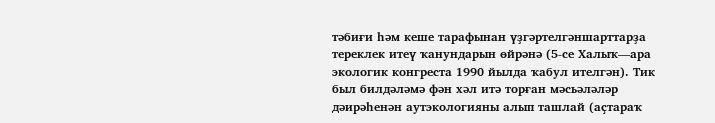тәбиғи һәм кеше тарафынан үҙгәртелгәншарттарҙа тереклек итеү ҡанундарын өйрәнә (5-се Халыҡ—ара экологик конгреста 1990 йылда ҡабул ителгән). Тик был билдәләмә фән хәл итә торған мәсьәләләр дәирәһенән аутэкологияны алып ташлай (аҫтараҡ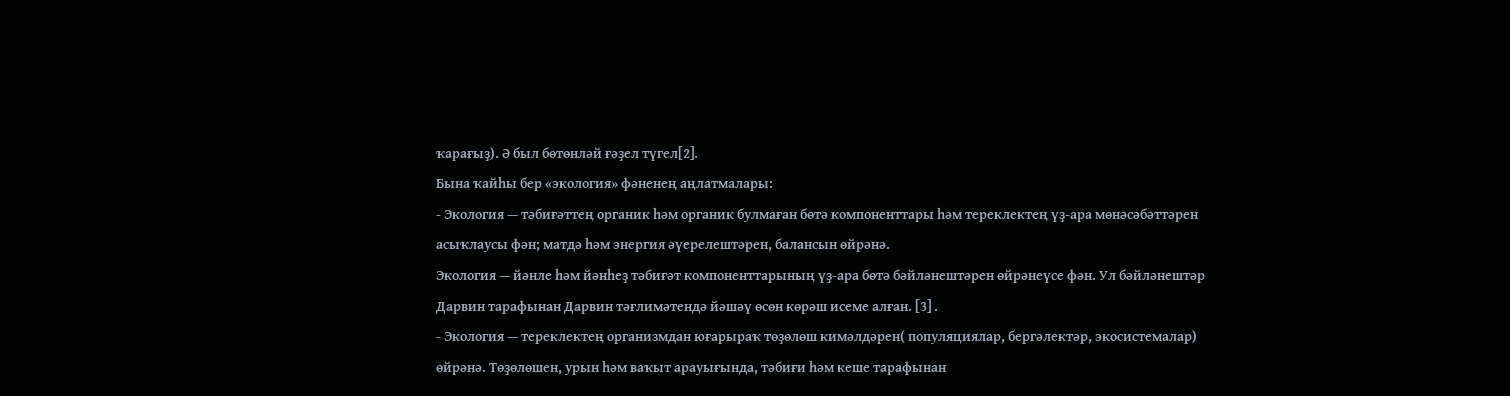ҡарағыҙ). Ә был бөтөнләй ғәҙел түгел[2].
Бына ҡайһы бер «экология» фәненең аңлатмалары:
- Экология — тәбиғәттең органик һәм органик булмаған бөтә компоненттары һәм тереклектең үҙ-ара мөнәсәбәттәрен асыҡлаусы фән; матдә һәм энергия әүерелештәрен, балансын өйрәнә.
Экология — йәнле һәм йәнһеҙ тәбиғәт компоненттарының үҙ-ара бөтә бәйләнештәрен өйрәнеүсе фән. Ул бәйләнештәр Дарвин тарафынан Дарвин тәғлимәтендә йәшәү өсөн көрәш исеме алған. [3] .
- Экология — тереклектең организмдан юғарыраҡ төҙөлөш кимәлдәрен( популяциялар, бергәлектәр, экосистемалар) өйрәнә. Төҙөлөшен, урын һәм ваҡыт арауығында, тәбиғи һәм кеше тарафынан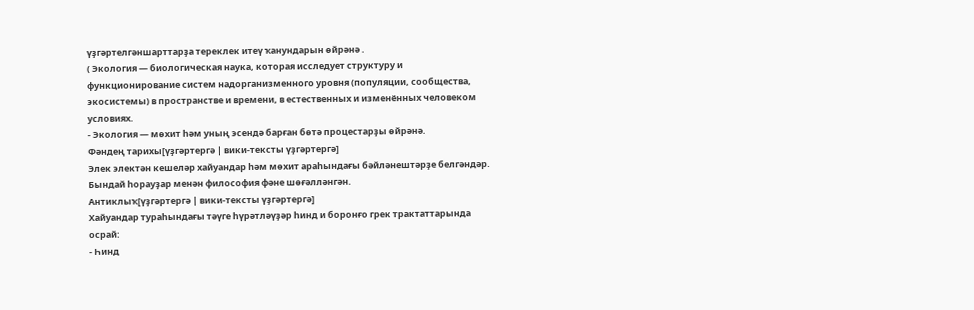үҙгәртелгәншарттарҙа тереклек итеү ҡанундарын өйрәнә .
( Экология — биологическая наука, которая исследует структуру и функционирование систем надорганизменного уровня (популяции, сообщества, экосистемы) в пространстве и времени, в естественных и изменённых человеком условиях.
- Экология — мөхит һәм уның эсендә барған бөтә процестарҙы өйрәнә.
Фәндең тарихы[үҙгәртергә | вики-тексты үҙгәртергә]
Элек электән кешеләр хайуандар һәм мөхит араһындағы бәйләнештәрҙе белгәндәр. Бындай һорауҙар менән философия фәне шөғәлләнгән.
Антиклыҡ[үҙгәртергә | вики-тексты үҙгәртергә]
Хайуандар тураһындағы тәүге һүрәтләүҙәр һинд и боронғо грек трактаттарында осрай:
- Һинд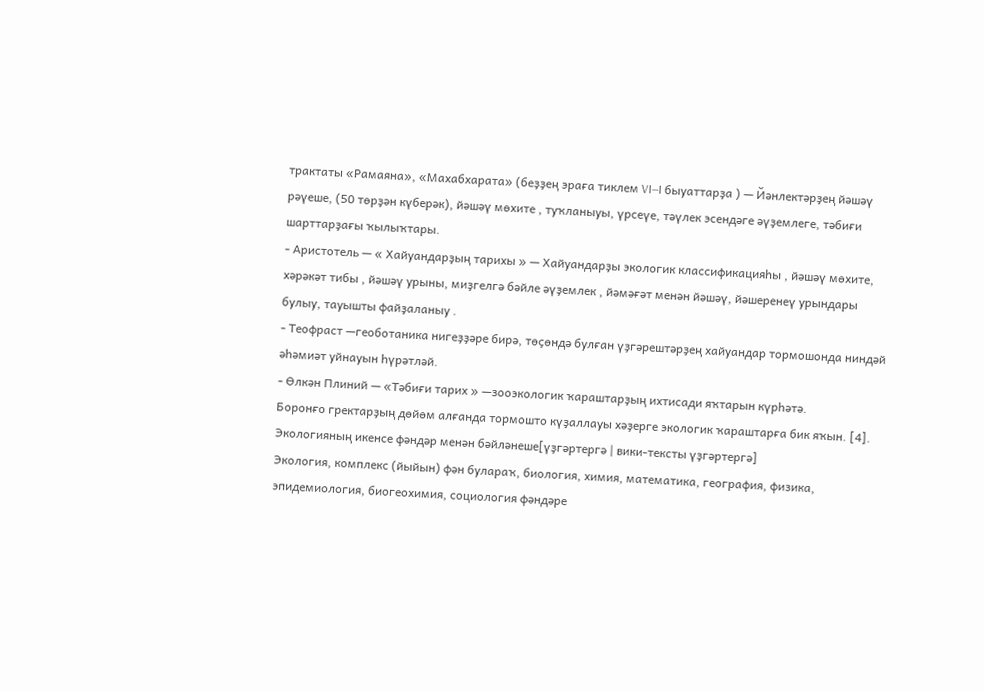трактаты «Рамаяна», «Махабхарата» (беҙҙең эраға тиклем VI—I быуаттарҙа ) — Йәнлектәрҙең йәшәү рәүеше, (50 төрҙән күберәк), йәшәү мөхите , туҡланыуы, үрсеүе, тәүлек эсендәге әүҙемлеге, тәбиғи шарттарҙағы ҡылыҡтары.
- Аристотель — « Хайуандарҙың тарихы » — Хайуандарҙы экологик классификацияһы , йәшәү мөхите, хәрәкәт тибы , йәшәү урыны, миҙгелгә бәйле әүҙемлек , йәмәғәт менән йәшәү, йәшеренеү урындары булыу, тауышты файҙаланыу .
- Теофраст —геоботаника нигеҙҙәре бирә, төҫөндә булған үҙгәрештәрҙең хайуандар тормошонда ниндәй әһәмиәт уйнауын һүрәтләй.
- Өлкән Плиний — «Тәбиғи тарих » —зооэкологик ҡараштарҙың ихтисади яҡтарын күрһәтә.
Боронғо гректарҙың дөйөм алғанда тормошто күҙаллауы хәҙерге экологик ҡараштарға бик яҡын. [4].
Экологияның икенсе фәндәр менән бәйләнеше[үҙгәртергә | вики-тексты үҙгәртергә]
Экология, комплекс (йыйын) фән булараҡ, биология, химия, математика, география, физика, эпидемиология, биогеохимия, социология фәндәре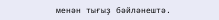менән тығыҙ бәйләнештә.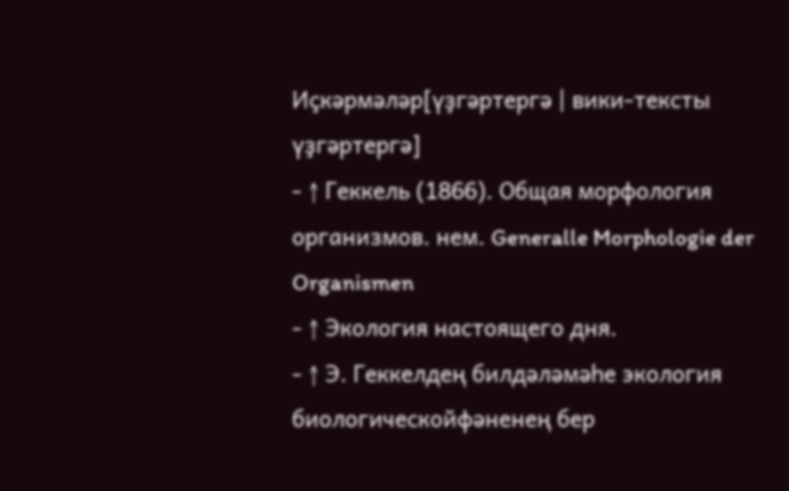Иҫкәрмәләр[үҙгәртергә | вики-тексты үҙгәртергә]
- ↑ Геккель (1866). Общая морфология организмов. нем. Generalle Morphologie der Organismen
- ↑ Экология настоящего дня.
- ↑ Э. Геккелдең билдәләмәһе экология биологическойфәненең бер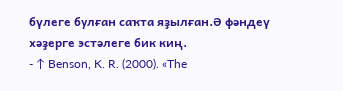бүлеге булған саҡта яҙылған.Ә фәндеү хәҙерге эстәлеге бик киң.
- ↑ Benson, K. R. (2000). «The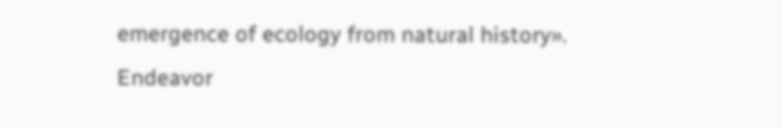emergence of ecology from natural history». Endeavor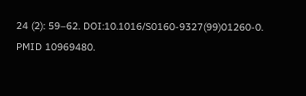24 (2): 59–62. DOI:10.1016/S0160-9327(99)01260-0. PMID 10969480.